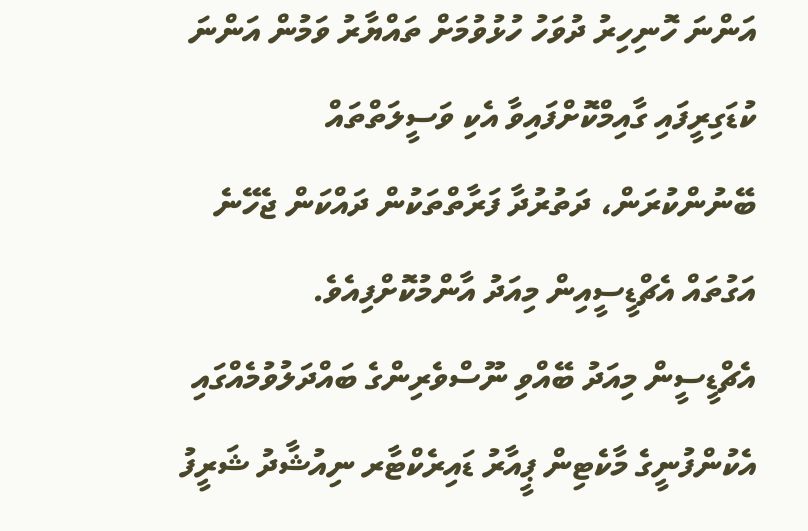އަންނަ ހޮނިހިރު ދުވަހު ހުޅުވުމަށް ތައްޔާރު ވަމުން އަންނަ ކުޑަގިރީފައި ގާއިމްކޮށްފައިވާ އެކި ވަސީލަތްތައް ބޭނުންކުރަން، ދަތުރުދާ ފަރާތްތަކުން ދައްކަން ޖެހޭނެ އަގުތައް އެޗްޑީސީއިން މިއަދު އާންމުކޮށްފިއެވެ.
އެޗްޑީސީން މިއަދު ބޭއްވި ނޫސްވެރިންގެ ބައްދަލުވުމެއްގައި އެކުންފުނީގެ މާކެޓިން ޕީއާރު ޑައިރެކްޓާރ ނިއުޝާދު ޝަރީފު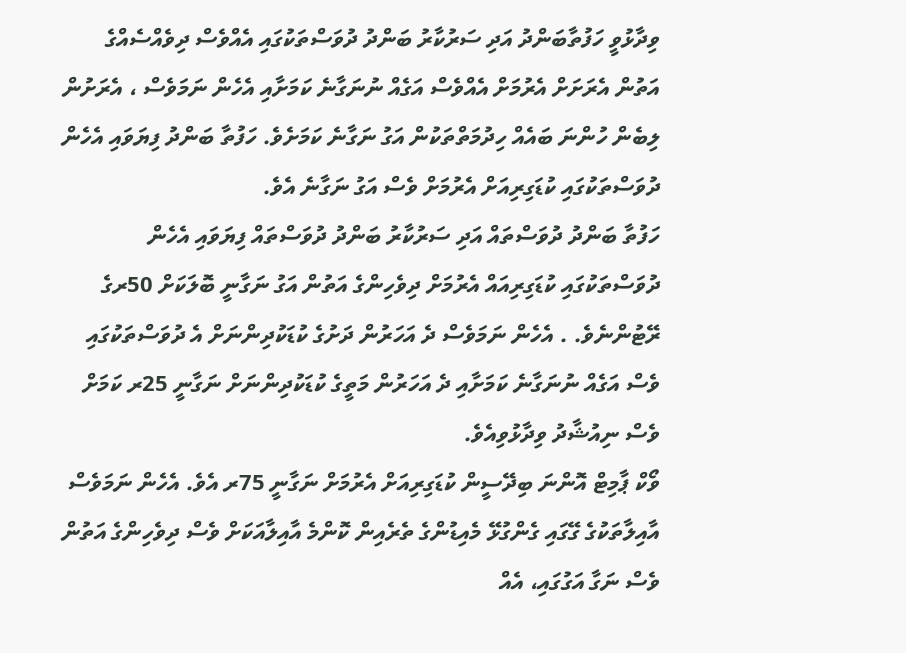ވިދާޅުވީ ހަފުތާބަންދު އަދި ސަރުކާރު ބަންދު ދުވަސްތަކުގައި އެއްވެސް ދިވެއްސެއްގެ އަތުން އެރަށަށް އެރުމަށް އެއްވެސް އަގެއް ނުނަގާނެ ކަމަށާއި އެހެން ނަމަވެސް ، އެރަށުން ލިބެން ހުންނަ ބައެއް ހިދުމަތްތަކުން އަގު ނަގާނެ ކަމަށެވެ. ހަފުތާ ބަންދު ފިޔަވައި އެހެން ދުވަސްތަކުގައި ކުޑަގިރިއަށް އެރުމަށް ވެސް އަގު ނަގާނެ އެވެ.
ހަފުތާ ބަންދު ދުވަސްތައް އަދި ސަރުކާރު ބަންދު ދުވަސްތައް ފިޔަވައި އެހެން ދުވަސްތަކުގައި ކުޑަގިރިއައް އެރުމަށް ދިވެހިންގެ އަތުން އަގު ނަގާނީ ބޮލަކަށް 50ރގެ ރޭޓުންނެވެ. . އެހެން ނަމަވެސް ދެ އަހަރުން ދަށުގެ ކުޑަކުދިންނަށް އެ ދުވަސްތަކުގައި ވެސް އަގެއް ނުނަގާނެ ކަމަށާއި ދެ އަހަރުން މަތީގެ ކުޑަކުދިންނަށް ނަގާނީ 25ރ ކަމަށް ވެސް ނިއުޝާދު ވިދާޅުވިއެވެ.
ވޯކް ޕާމިޓް އޮންނަ ބިދޭސީން ކުޑަގިރިއަށް އެރުމަށް ނަގާނީ 75ރ އެވެ. އެހެން ނަމަވެސް އާއިލާތަކުގެ ގޭގައި ގެންގުޅޭ މެއިޑުންގެ ތެރެއިން ކޮންމެ އާއިލާއަކަށް ވެސް ދިވެހިންގެ އަތުން ވެސް ނަގާ އަގުގައި، އެއް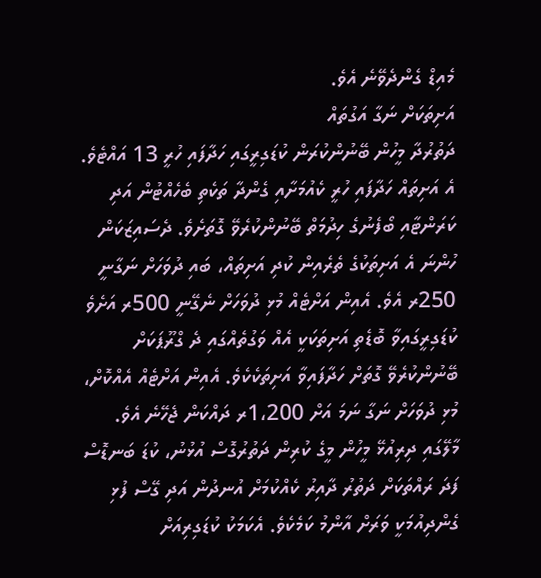މެއިޑް ގެންދެވޭނެ އެވެ.
އަށިތަކަށް ނަގާ އަގުތައް
ދަތުރުދާ މީހުން ބޭނުންކުރަން ކުޑަގިރީގައި ހަދާފައި ހުރީ 13 އައްޓެވެ. އެ އަށިތައް ހަދާފައި ހުރީ ކެއުމަށާއި ގެންދާ ތަކެތި ބެހެއްޓުން އަދި ކަރަންޓާއި ބޯފެނުގެ ހިދުމަތް ބޭނުންކުރެވޭ ގޮތަށެވެ. ދެސައިޒަކަން ހުންނަ އެ އަށިތަކުގެ ތެރެއިން ކުދި އަށިތައް، ބައި ދުވަހަށް ނަގާނީ 250ރ އެވެ. އެއިން އަށްޓެއް މުޅި ދުވަހަށް ނެގޭނީ 500ރ އަށެވެ
ކުޑަގިރީގައިވާ ބޮޑެތި އަށިތަކަކީ އެއް ވަގުތެއްގައި ދެ ގްރޫޕަކަށް ބޭނުންކުރެވޭ ގޮތަށް ހަދާފައިވާ އަށިތަކެކެވެ. އެއިން އަށްޓެއް އެއްކޮށް، މުޅި ދުވަހަށް ނަގާ ނަމަ އަށް 1،200ރ ދައްކަން ޖެހޭނެ އެވެ.
މާލޭގައި ދިރިއުޅޭ މީހުން މީގެ ކުރިން ދަތުރުގޮސް އުޅުނު، ކުޑަ ބަނޑޮސް ފަދަ ރައްތަކަށް ދަތުރު ދާއިރު ކެއްކުމަށް އުނދުން އަދި ގޭސް ފުޅި ގެންދިއުމަކީ ވަރަށް އާންމު ކަމެކެވެ. އެކަމަކު ކުޑަގިރިއަށް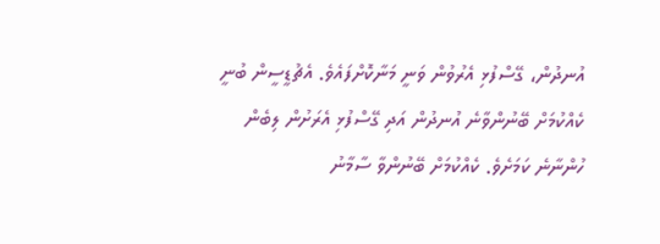އުނދުން، ގޭސްފުޅި އެރުވުން ވަނީ މަނާކޮށްފައެވެ. އެޗުޑީސީން ބުނީ ކެއްކުމަށް ބޭނުންވާނެ އުނދުން އަދި ގޭސްފުޅި އެރަށުން ލިބެން ހުންނާނެ ކަމަށެވެ. ކެއްކުމަށް ބޭނުންވާ ސާމާނު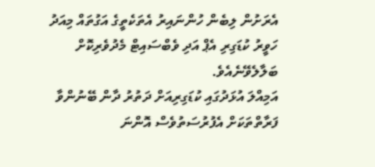އެރަށުން ލިބެން ހުންނައިރު އެތަކެތީގެ އަގުތައް މިއަދު ހަވީރު ކުޑަގިރި އެޕް އަދި ވެބްސައިޓް މެދުވެރިކޮށް ބަލާލެވޭނެއެވެ.
އަމިއްލަ އުޅަދުގައި ކުޑަގިރިއަށް ދަތުރު ދާން ބޭނުންވާ ފަރާތްތަކަށް އެފުރުސަތުވެސް އޮންނަ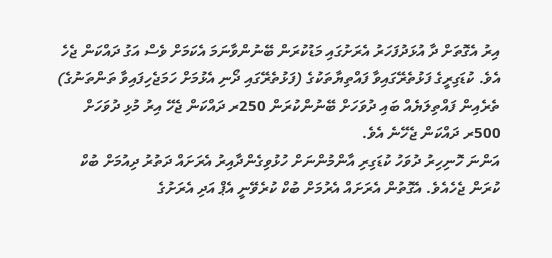އިރު އެގޮތަށް ދާ އުޅަދުފަހަރު އެރަށުގައި މަޑުކުރަން ބޭނުންވާނަމަ އެކަމަށް ވެސް އަގު ދައްކަން ޖެހެ އެވެ. ކުޑަގިރީގެ ފަޅުތެރޭގައިވާ ފައްތިޔާތަކުގެ (ފަޅުތެރޭގައި ދޯނި އެޅުމަށް ހަމަޖެހިފައިވާ ތަންތަނުގެ) ތެރެއިން ފައްތިލަޔެއް ބައި ދުވަހަށް ބޭނުންކުރަން 250ރ ދައްކަން ޖެހޭ އިރު މުޅި ދުވަހަށް 500ރ ދައްކަން ޖެހޭނެ އެވެ.
އަންނަ ހޮނިހިރު ދުވަހު ކުޑަގިރި އާންމުންނަށް ހުޅުވިގެންދާއިރު އެރަށައް ދަތުރު ދިއުމަށް ބުކް ކުރަން ޖެހެއެވެ. އެގޮތުން އެރަށައް އެރުމަށް ބުކް ކުރެވޭނީ އެޕް އަދި އެރަށުގެ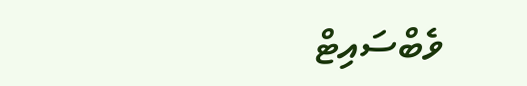ވެބްސައިޓް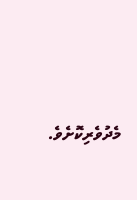މެދުވެރިކޮށެވެ.